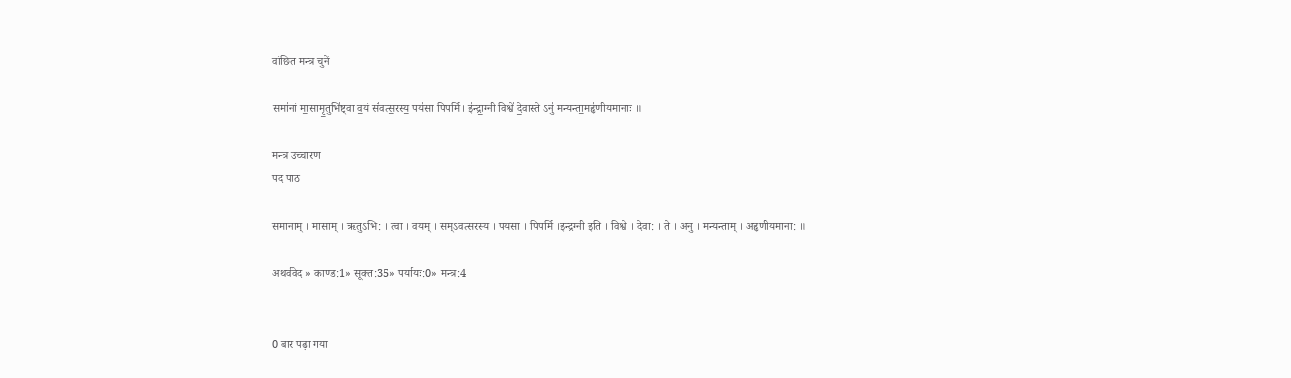वांछित मन्त्र चुनें

समा॑नां मा॒सामृ॒तुभि॑ष्ट्वा व॒यं सं॑वत्स॒रस्य॒ पय॑सा पिपर्मि। इ॑न्द्रा॒ग्नी विश्वे॑ दे॒वास्ते ऽनु॑ मन्यन्ता॒महृ॑णीयमानाः ॥

मन्त्र उच्चारण
पद पाठ

समानाम् । मासाम् । ऋतुऽभि: । त्वा । वयम् । सम्ऽवत्सरस्य । पयसा । पिपर्मि ।इन्द्रग्नी इति । विश्वे । देवा: । ते । अनु । मन्यन्ताम् । अहृणीयमाना: ॥

अथर्ववेद » काण्ड:1» सूक्त:35» पर्यायः:0» मन्त्र:4


0 बार पढ़ा गया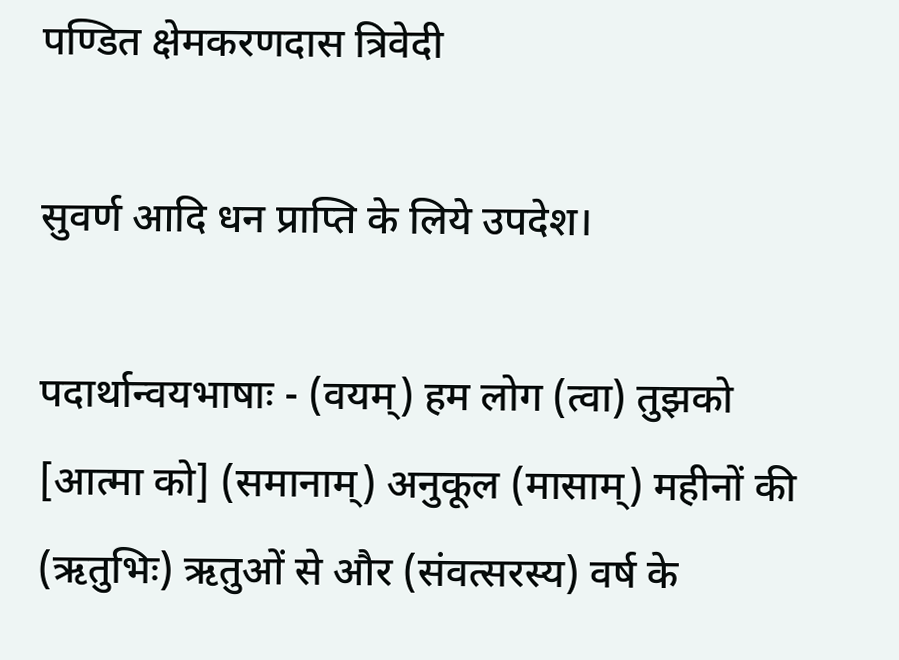पण्डित क्षेमकरणदास त्रिवेदी

सुवर्ण आदि धन प्राप्ति के लिये उपदेश।

पदार्थान्वयभाषाः - (वयम्) हम लोग (त्वा) तुझको [आत्मा को] (समानाम्) अनुकूल (मासाम्) महीनों की (ऋतुभिः) ऋतुओं से और (संवत्सरस्य) वर्ष के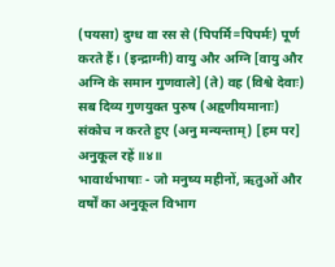(पयसा) दुग्ध वा रस से (पिपर्मि=पिपर्मः) पूर्ण करते हैं। (इन्द्राग्नी) वायु और अग्नि [वायु और अग्नि के समान गुणवाले] (ते) वह (विश्वे देवाः) सब दिव्य गुणयुक्त पुरुष (अहृणीयमानाः) संकोच न करते हुए (अनु मन्यन्ताम्) [हम पर] अनुकूल रहें ॥४॥
भावार्थभाषाः - जो मनुष्य महीनों, ऋतुओं और वर्षों का अनुकूल विभाग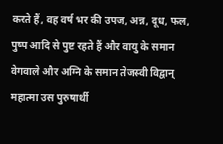करते हैं, वह वर्ष भर की उपज, अन्न, दूध, फल, पुष्प आदि से पुष्ट रहते हैं और वायु के समान वेगवाले और अग्नि के समान तेजस्वी विद्वान् महात्मा उस पुरुषार्थी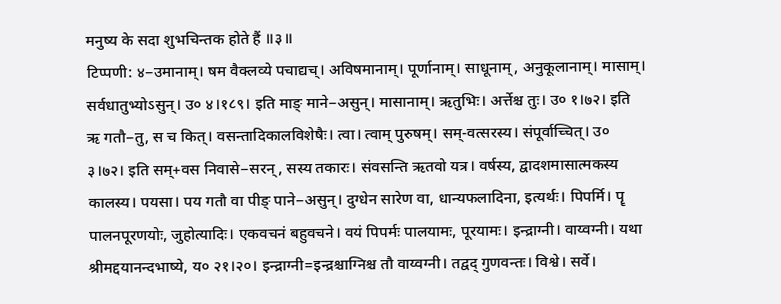मनुष्य के सदा शुभचिन्तक होते हैं ॥३॥
टिप्पणी: ४−उमानाम्। षम वैक्लव्ये पचाद्यच्। अविषमानाम्। पूर्णानाम्। साधूनाम्, अनुकूलानाम्। मासाम्। सर्वधातुभ्योऽसुन्। उ० ४।१८९। इति माङ् माने−असुन्। मासानाम्। ऋतुभिः। अर्त्तेश्च तुः। उ० १।७२। इति ऋ गतौ−तु, स च कित्। वसन्तादिकालविशेषैः। त्वा। त्वाम् पुरुषम्। सम्-वत्सरस्य। संपूर्वाच्चित्। उ० ३।७२। इति सम्+वस निवासे−सरन्, सस्य तकारः। संवसन्ति ऋतवो यत्र। वर्षस्य, द्वादशमासात्मकस्य कालस्य। पयसा। पय गतौ वा पीङ् पाने−असुन्। दुग्धेन सारेण वा, धान्यफलादिना, इत्यर्थः। पिपर्मि। पॄ पालनपूरणयोः, जुहोत्यादिः। एकवचनं बहुवचने। वयं पिपर्मः पालयामः, पूरयामः। इन्द्राग्नी। वाय्वग्नी। यथा श्रीमद्दयानन्दभाष्ये, य० २१।२०। इन्द्राग्नी=इन्द्रश्चाग्निश्च तौ वाय्वग्नी। तद्वद् गुणवन्तः। विश्वे। सर्वे।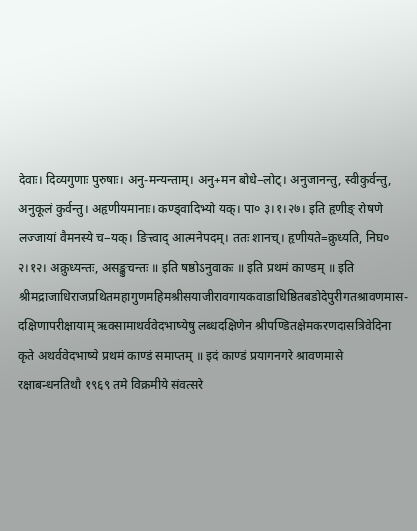देवाः। दिव्यगुणाः पुरुषाः। अनु-मन्यन्ताम्। अनु+मन बोधे−लोट्। अनुजानन्तु, स्वीकुर्वन्तु, अनुकूलं कुर्वन्तु। अहृणीयमानाः। कण्ड्वादिभ्यो यक्। पा० ३।१।२७। इति हृणीङ् रोषणे लज्जायां वैमनस्ये च−यक्। ङित्त्वाद् आत्मनेपदम्। ततः शानच्। हृणीयते=क्रुध्यति, निघ० २।१२। अक्रुध्यन्तः, असङ्कुचन्तः ॥ इति षष्ठोऽनुवाकः ॥ इति प्रथमं काण्डम् ॥ इति श्रीमद्राजाधिराजप्रथितमहागुणमहिमश्रीसयाजीरावगायकवाडाधिष्ठितबडोदेपुरीगतश्रावणमास-दक्षिणापरीक्षायाम् ऋक्सामाथर्ववेदभाष्येषु लब्धदक्षिणेन श्रीपण्डितक्षेमकरणदासत्रिवेदिना कृते अथर्ववेदभाष्ये प्रथमं काण्डं समाप्तम् ॥ इदं काण्डं प्रयागनगरे श्रावणमासे रक्षाबन्धनतिथौ १९६९ तमे विक्रमीये संवत्सरे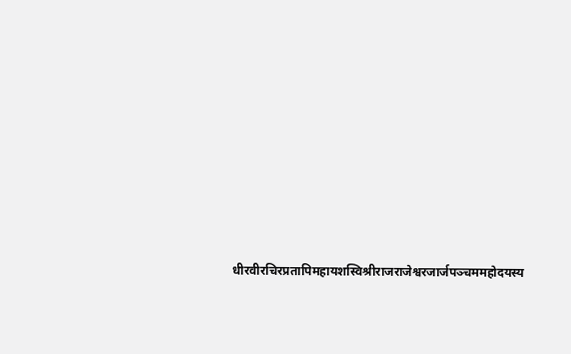धीरवीरचिरप्रतापिमहायशस्विश्रीराजराजेश्वरजार्जपञ्चममहोदयस्य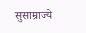सुसाम्राज्ये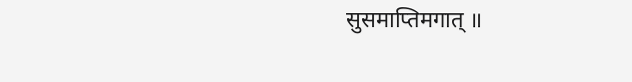सुसमाप्तिमगात् ॥